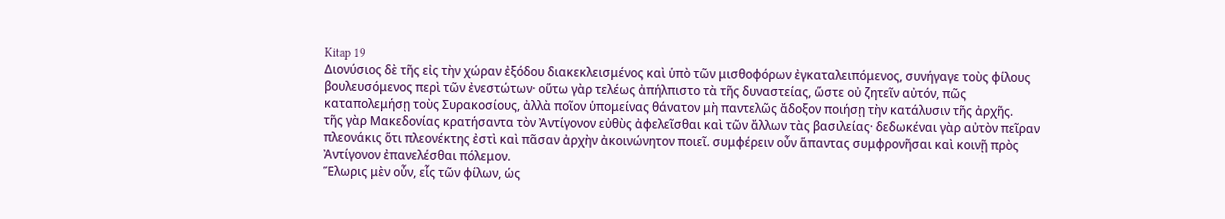Kitap 19
Διονύσιος δὲ τῆς εἰς τὴν χώραν ἐξόδου διακεκλεισμένος καὶ ὑπὸ τῶν μισθοφόρων ἐγκαταλειπόμενος, συνήγαγε τοὺς φίλους βουλευσόμενος περὶ τῶν ἐνεστώτων· οὕτω γὰρ τελέως ἀπήλπιστο τὰ τῆς δυναστείας, ὥστε οὐ ζητεῖν αὐτόν, πῶς καταπολεμήσῃ τοὺς Συρακοσίους, ἀλλὰ ποῖον ὑπομείνας θάνατον μὴ παντελῶς ἄδοξον ποιήσῃ τὴν κατάλυσιν τῆς ἀρχῆς.
τῆς γὰρ Μακεδονίας κρατήσαντα τὸν Ἀντίγονον εὐθὺς ἀφελεῖσθαι καὶ τῶν ἄλλων τὰς βασιλείας· δεδωκέναι γὰρ αὐτὸν πεῖραν πλεονάκις ὅτι πλεονέκτης ἐστὶ καὶ πᾶσαν ἀρχὴν ἀκοινώνητον ποιεῖ. συμφέρειν οὖν ἅπαντας συμφρονῆσαι καὶ κοινῇ πρὸς Ἀντίγονον ἐπανελέσθαι πόλεμον.
Ἕλωρις μὲν οὖν, εἷς τῶν φίλων, ὡς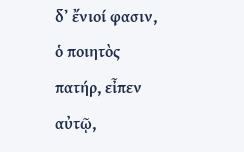δʼ ἔνιοί φασιν, ὁ ποιητὸς πατήρ, εἶπεν αὐτῷ,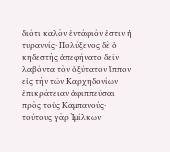διότι καλὸν ἐντάφιόν ἐστιν ἡ τυραννίς· Πολύξενος δὲ ὁ κηδεστὴς ἀπεφήνατο δεῖν λαβόντα τὸν ὀξύτατον ἵππον εἰς τὴν τῶν Καρχηδονίων ἐπικράτειαν ἀφιππεῦσαι πρὸς τοὺς Καμπανούς· τούτους γὰρ Ἰμίλκων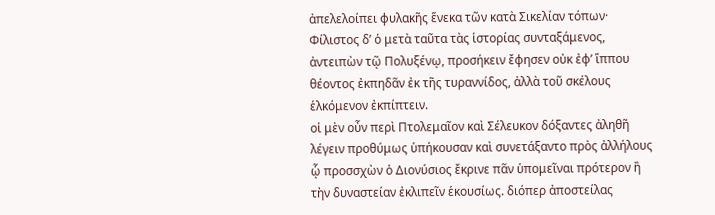ἀπελελοίπει φυλακῆς ἕνεκα τῶν κατὰ Σικελίαν τόπων· Φίλιστος δʼ ὁ μετὰ ταῦτα τὰς ἱστορίας συνταξάμενος, ἀντειπὼν τῷ Πολυξένῳ, προσήκειν ἔφησεν οὐκ ἐφʼ ἵππου θέοντος ἐκπηδᾶν ἐκ τῆς τυραννίδος, ἀλλὰ τοῦ σκέλους ἑλκόμενον ἐκπίπτειν.
οἱ μὲν οὖν περὶ Πτολεμαῖον καὶ Σέλευκον δόξαντες ἀληθῆ λέγειν προθύμως ὑπήκουσαν καὶ συνετάξαντο πρὸς ἀλλήλους
ᾧ προσσχὼν ὁ Διονύσιος ἔκρινε πᾶν ὑπομεῖναι πρότερον ἢ τὴν δυναστείαν ἐκλιπεῖν ἑκουσίως. διόπερ ἀποστείλας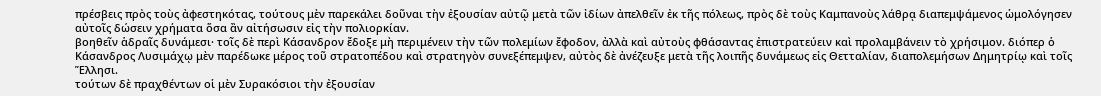πρέσβεις πρὸς τοὺς ἀφεστηκότας, τούτους μὲν παρεκάλει δοῦναι τὴν ἐξουσίαν αὐτῷ μετὰ τῶν ἰδίων ἀπελθεῖν ἐκ τῆς πόλεως, πρὸς δὲ τοὺς Καμπανοὺς λάθρᾳ διαπεμψάμενος ὡμολόγησεν αὐτοῖς δώσειν χρήματα ὅσα ἂν αἰτήσωσιν εἰς τὴν πολιορκίαν.
βοηθεῖν ἁδραῖς δυνάμεσι· τοῖς δὲ περὶ Κάσανδρον ἔδοξε μὴ περιμένειν τὴν τῶν πολεμίων ἔφοδον, ἀλλὰ καὶ αὐτοὺς φθάσαντας ἐπιστρατεύειν καὶ προλαμβάνειν τὸ χρήσιμον. διόπερ ὁ Κάσανδρος Λυσιμάχῳ μὲν παρέδωκε μέρος τοῦ στρατοπέδου καὶ στρατηγὸν συνεξέπεμψεν, αὐτὸς δὲ ἀνέζευξε μετὰ τῆς λοιπῆς δυνάμεως εἰς Θετταλίαν, διαπολεμήσων Δημητρίῳ καὶ τοῖς Ἕλλησι.
τούτων δὲ πραχθέντων οἱ μὲν Συρακόσιοι τὴν ἐξουσίαν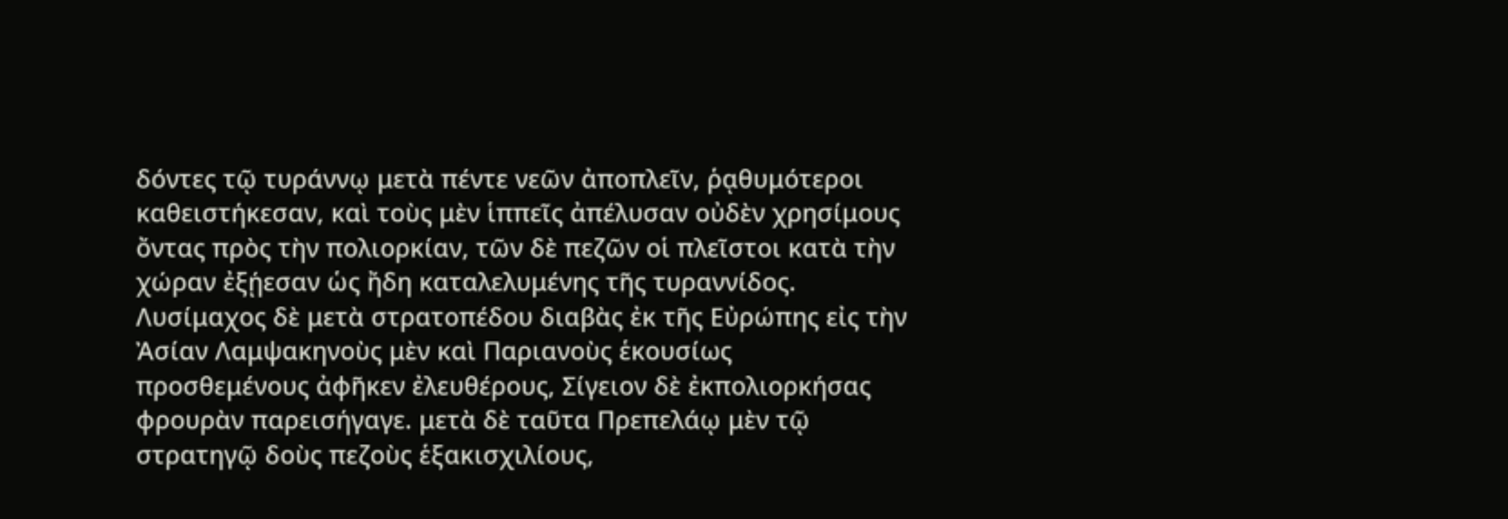δόντες τῷ τυράννῳ μετὰ πέντε νεῶν ἀποπλεῖν, ῥᾳθυμότεροι καθειστήκεσαν, καὶ τοὺς μὲν ἱππεῖς ἀπέλυσαν οὐδὲν χρησίμους ὄντας πρὸς τὴν πολιορκίαν, τῶν δὲ πεζῶν οἱ πλεῖστοι κατὰ τὴν χώραν ἐξῄεσαν ὡς ἤδη καταλελυμένης τῆς τυραννίδος.
Λυσίμαχος δὲ μετὰ στρατοπέδου διαβὰς ἐκ τῆς Εὐρώπης εἰς τὴν Ἀσίαν Λαμψακηνοὺς μὲν καὶ Παριανοὺς ἑκουσίως προσθεμένους ἀφῆκεν ἐλευθέρους, Σίγειον δὲ ἐκπολιορκήσας φρουρὰν παρεισήγαγε. μετὰ δὲ ταῦτα Πρεπελάῳ μὲν τῷ στρατηγῷ δοὺς πεζοὺς ἑξακισχιλίους,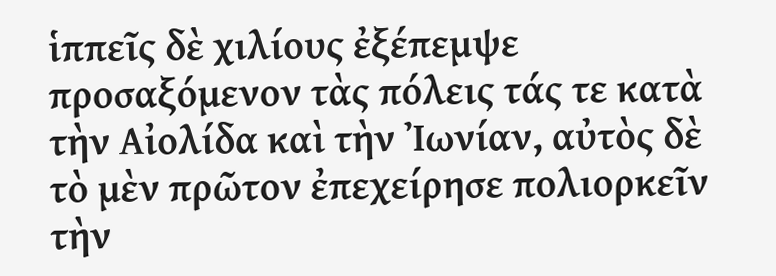ἱππεῖς δὲ χιλίους ἐξέπεμψε προσαξόμενον τὰς πόλεις τάς τε κατὰ τὴν Αἰολίδα καὶ τὴν Ἰωνίαν, αὐτὸς δὲ τὸ μὲν πρῶτον ἐπεχείρησε πολιορκεῖν τὴν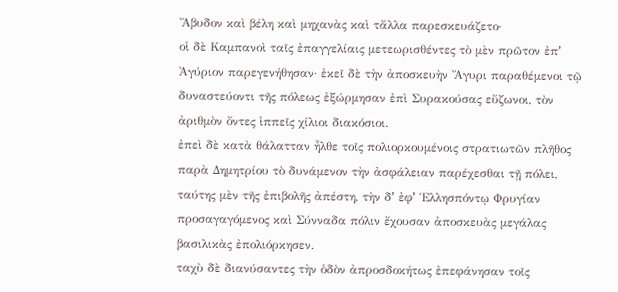Ἄβυδον καὶ βέλη καὶ μηχανὰς καὶ τἄλλα παρεσκευάζετο·
οἱ δὲ Καμπανοὶ ταῖς ἐπαγγελίαις μετεωρισθέντες τὸ μὲν πρῶτον ἐπʼ Ἀγύριον παρεγενήθησαν· ἐκεῖ δὲ τὴν ἀποσκευὴν Ἄγυρι παραθέμενοι τῷ δυναστεύοντι τῆς πόλεως ἐξώρμησαν ἐπὶ Συρακούσας εὔζωνοι, τὸν ἀριθμὸν ὄντες ἱππεῖς χίλιοι διακόσιοι.
ἐπεὶ δὲ κατὰ θάλατταν ἦλθε τοῖς πολιορκουμένοις στρατιωτῶν πλῆθος παρὰ Δημητρίου τὸ δυνάμενον τὴν ἀσφάλειαν παρέχεσθαι τῇ πόλει, ταύτης μὲν τῆς ἐπιβολῆς ἀπέστη, τὴν δʼ ἐφʼ Ἑλλησπόντῳ Φρυγίαν προσαγαγόμενος καὶ Σύνναδα πόλιν ἔχουσαν ἀποσκευὰς μεγάλας βασιλικὰς ἐπολιόρκησεν.
ταχὺ δὲ διανύσαντες τὴν ὁδὸν ἀπροσδοκήτως ἐπεφάνησαν τοῖς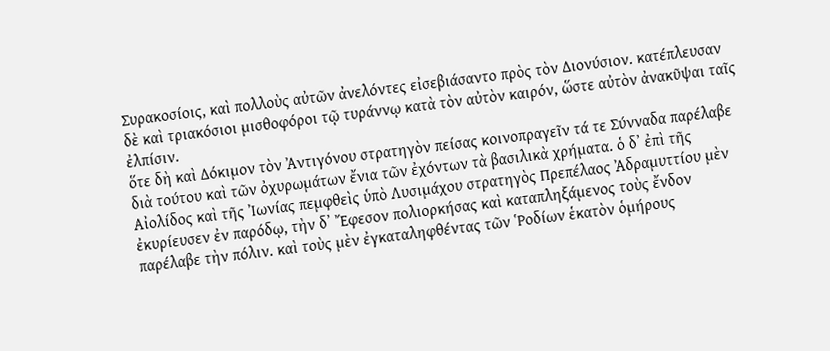Συρακοσίοις, καὶ πολλοὺς αὐτῶν ἀνελόντες εἰσεβιάσαντο πρὸς τὸν Διονύσιον. κατέπλευσαν δὲ καὶ τριακόσιοι μισθοφόροι τῷ τυράννῳ κατὰ τὸν αὐτὸν καιρόν, ὥστε αὐτὸν ἀνακῦψαι ταῖς ἐλπίσιν.
ὅτε δὴ καὶ Δόκιμον τὸν Ἀντιγόνου στρατηγὸν πείσας κοινοπραγεῖν τά τε Σύνναδα παρέλαβε διὰ τούτου καὶ τῶν ὀχυρωμάτων ἔνια τῶν ἐχόντων τὰ βασιλικὰ χρήματα. ὁ δʼ ἐπὶ τῆς Αἰολίδος καὶ τῆς Ἰωνίας πεμφθεὶς ὑπὸ Λυσιμάχου στρατηγὸς Πρεπέλαος Ἀδραμυττίου μὲν ἐκυρίευσεν ἐν παρόδῳ, τὴν δʼ Ἔφεσον πολιορκήσας καὶ καταπληξάμενος τοὺς ἔνδον παρέλαβε τὴν πόλιν. καὶ τοὺς μὲν ἐγκαταληφθέντας τῶν Ῥοδίων ἑκατὸν ὁμήρους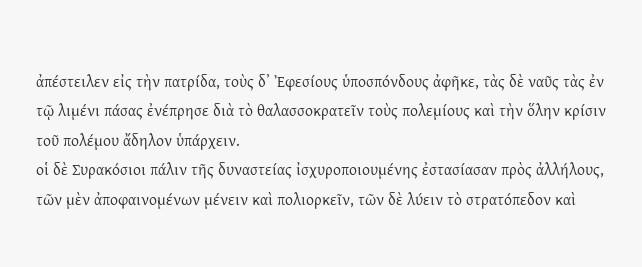ἀπέστειλεν εἰς τὴν πατρίδα, τοὺς δʼ Ἐφεσίους ὑποσπόνδους ἀφῆκε, τὰς δὲ ναῦς τὰς ἐν τῷ λιμένι πάσας ἐνέπρησε διὰ τὸ θαλασσοκρατεῖν τοὺς πολεμίους καὶ τὴν ὅλην κρίσιν τοῦ πολέμου ἄδηλον ὑπάρχειν.
οἱ δὲ Συρακόσιοι πάλιν τῆς δυναστείας ἰσχυροποιουμένης ἐστασίασαν πρὸς ἀλλήλους, τῶν μὲν ἀποφαινομένων μένειν καὶ πολιορκεῖν, τῶν δὲ λύειν τὸ στρατόπεδον καὶ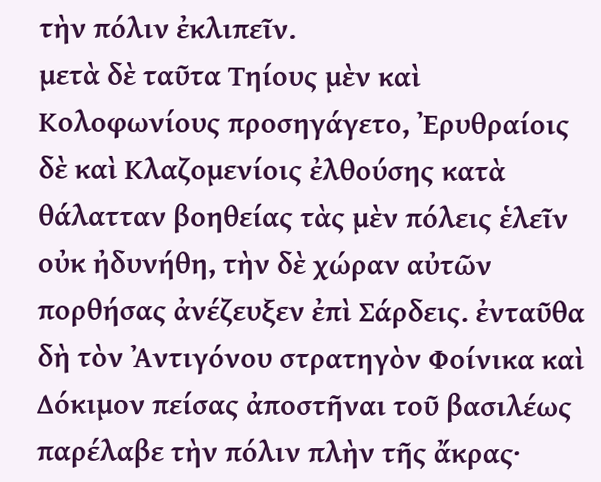τὴν πόλιν ἐκλιπεῖν.
μετὰ δὲ ταῦτα Τηίους μὲν καὶ Κολοφωνίους προσηγάγετο, Ἐρυθραίοις δὲ καὶ Κλαζομενίοις ἐλθούσης κατὰ θάλατταν βοηθείας τὰς μὲν πόλεις ἑλεῖν οὐκ ἠδυνήθη, τὴν δὲ χώραν αὐτῶν πορθήσας ἀνέζευξεν ἐπὶ Σάρδεις. ἐνταῦθα δὴ τὸν Ἀντιγόνου στρατηγὸν Φοίνικα καὶ Δόκιμον πείσας ἀποστῆναι τοῦ βασιλέως παρέλαβε τὴν πόλιν πλὴν τῆς ἄκρας·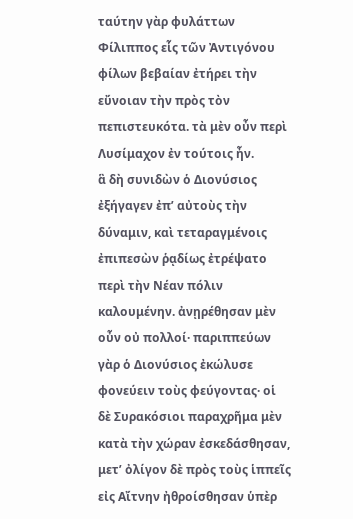ταύτην γὰρ φυλάττων Φίλιππος εἷς τῶν Ἀντιγόνου φίλων βεβαίαν ἐτήρει τὴν εὔνοιαν τὴν πρὸς τὸν πεπιστευκότα. τὰ μὲν οὖν περὶ Λυσίμαχον ἐν τούτοις ἦν.
ἃ δὴ συνιδὼν ὁ Διονύσιος ἐξήγαγεν ἐπʼ αὐτοὺς τὴν δύναμιν, καὶ τεταραγμένοις ἐπιπεσὼν ῥᾳδίως ἐτρέψατο περὶ τὴν Νέαν πόλιν καλουμένην. ἀνῃρέθησαν μὲν οὖν οὐ πολλοί· παριππεύων γὰρ ὁ Διονύσιος ἐκώλυσε φονεύειν τοὺς φεύγοντας· οἱ δὲ Συρακόσιοι παραχρῆμα μὲν κατὰ τὴν χώραν ἐσκεδάσθησαν, μετʼ ὀλίγον δὲ πρὸς τοὺς ἱππεῖς εἰς Αἴτνην ἠθροίσθησαν ὑπὲρ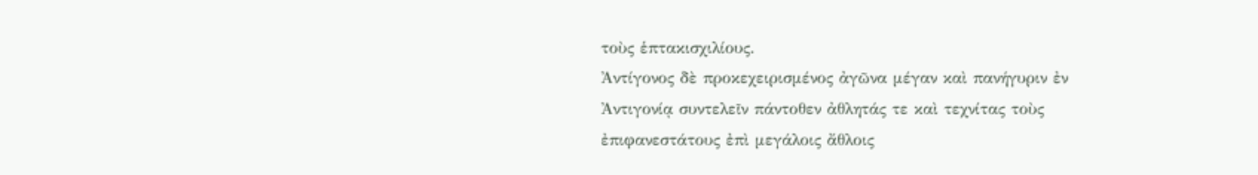τοὺς ἑπτακισχιλίους.
Ἀντίγονος δὲ προκεχειρισμένος ἀγῶνα μέγαν καὶ πανήγυριν ἐν Ἀντιγονίᾳ συντελεῖν πάντοθεν ἀθλητάς τε καὶ τεχνίτας τοὺς ἐπιφανεστάτους ἐπὶ μεγάλοις ἄθλοις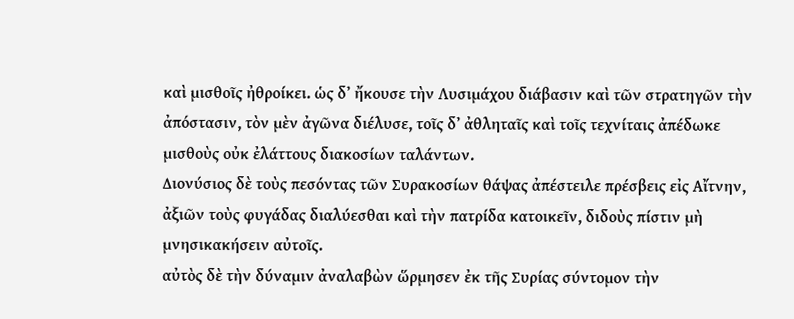καὶ μισθοῖς ἠθροίκει. ὡς δʼ ἤκουσε τὴν Λυσιμάχου διάβασιν καὶ τῶν στρατηγῶν τὴν ἀπόστασιν, τὸν μὲν ἀγῶνα διέλυσε, τοῖς δʼ ἀθληταῖς καὶ τοῖς τεχνίταις ἀπέδωκε μισθοὺς οὐκ ἐλάττους διακοσίων ταλάντων.
Διονύσιος δὲ τοὺς πεσόντας τῶν Συρακοσίων θάψας ἀπέστειλε πρέσβεις εἰς Αἴτνην, ἀξιῶν τοὺς φυγάδας διαλύεσθαι καὶ τὴν πατρίδα κατοικεῖν, διδοὺς πίστιν μὴ μνησικακήσειν αὐτοῖς.
αὐτὸς δὲ τὴν δύναμιν ἀναλαβὼν ὥρμησεν ἐκ τῆς Συρίας σύντομον τὴν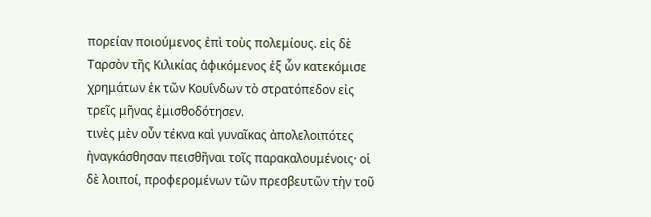πορείαν ποιούμενος ἐπὶ τοὺς πολεμίους. εἰς δὲ Ταρσὸν τῆς Κιλικίας ἀφικόμενος ἐξ ὧν κατεκόμισε χρημάτων ἐκ τῶν Κουΐνδων τὸ στρατόπεδον εἰς τρεῖς μῆνας ἐμισθοδότησεν.
τινὲς μὲν οὖν τέκνα καὶ γυναῖκας ἀπολελοιπότες ἠναγκάσθησαν πεισθῆναι τοῖς παρακαλουμένοις· οἱ δὲ λοιποί, προφερομένων τῶν πρεσβευτῶν τὴν τοῦ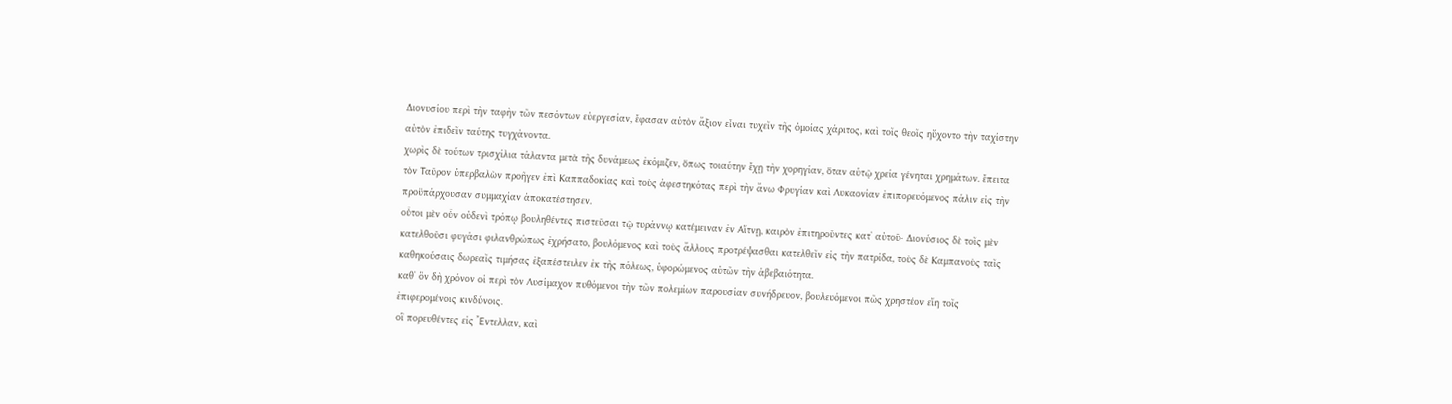Διονυσίου περὶ τὴν ταφὴν τῶν πεσόντων εὐεργεσίαν, ἔφασαν αὐτὸν ἄξιον εἶναι τυχεῖν τῆς ὁμοίας χάριτος, καὶ τοῖς θεοῖς ηὔχοντο τὴν ταχίστην αὐτὸν ἐπιδεῖν ταύτης τυγχάνοντα.
χωρὶς δὲ τούτων τρισχίλια τάλαντα μετὰ τῆς δυνάμεως ἐκόμιζεν, ὅπως τοιαύτην ἔχῃ τὴν χορηγίαν, ὅταν αὐτῷ χρεία γένηται χρημάτων. ἔπειτα τὸν Ταῦρον ὑπερβαλὼν προῆγεν ἐπὶ Καππαδοκίας καὶ τοὺς ἀφεστηκότας περὶ τὴν ἄνω Φρυγίαν καὶ Λυκαονίαν ἐπιπορευόμενος πάλιν εἰς τὴν προϋπάρχουσαν συμμαχίαν ἀποκατέστησεν.
οὗτοι μὲν οὖν οὐδενὶ τρόπῳ βουληθέντες πιστεῦσαι τῷ τυράννῳ κατέμειναν ἐν Αἴτνῃ, καιρὸν ἐπιτηροῦντες κατʼ αὐτοῦ· Διονύσιος δὲ τοῖς μὲν κατελθοῦσι φυγάσι φιλανθρώπως ἐχρήσατο, βουλόμενος καὶ τοὺς ἄλλους προτρέψασθαι κατελθεῖν εἰς τὴν πατρίδα, τοὺς δὲ Καμπανοὺς ταῖς καθηκούσαις δωρεαῖς τιμήσας ἐξαπέστειλεν ἐκ τῆς πόλεως, ὑφορώμενος αὐτῶν τὴν ἀβεβαιότητα.
καθʼ ὃν δὴ χρόνον οἱ περὶ τὸν Λυσίμαχον πυθόμενοι τὴν τῶν πολεμίων παρουσίαν συνήδρευον, βουλευόμενοι πῶς χρηστέον εἴη τοῖς ἐπιφερομένοις κινδύνοις.
οἳ πορευθέντες εἰς Ἔντελλαν, καὶ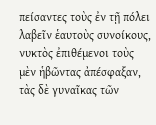πείσαντες τοὺς ἐν τῇ πόλει λαβεῖν ἑαυτοὺς συνοίκους, νυκτὸς ἐπιθέμενοι τοὺς μὲν ἡβῶντας ἀπέσφαξαν, τὰς δὲ γυναῖκας τῶν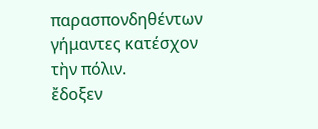παρασπονδηθέντων γήμαντες κατέσχον τὴν πόλιν.
ἔδοξεν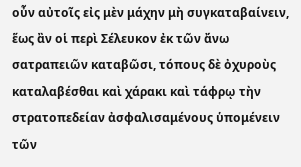οὖν αὐτοῖς εἰς μὲν μάχην μὴ συγκαταβαίνειν, ἕως ἂν οἱ περὶ Σέλευκον ἐκ τῶν ἄνω σατραπειῶν καταβῶσι, τόπους δὲ ὀχυροὺς καταλαβέσθαι καὶ χάρακι καὶ τάφρῳ τὴν στρατοπεδείαν ἀσφαλισαμένους ὑπομένειν τῶν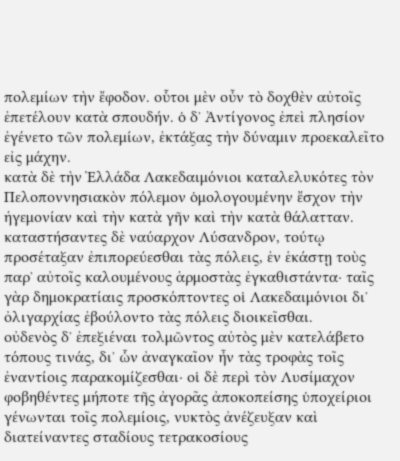πολεμίων τὴν ἔφοδον. οὗτοι μὲν οὖν τὸ δοχθὲν αὐτοῖς ἐπετέλουν κατὰ σπουδήν. ὁ δʼ Ἀντίγονος ἐπεὶ πλησίον ἐγένετο τῶν πολεμίων, ἐκτάξας τὴν δύναμιν προεκαλεῖτο εἰς μάχην.
κατὰ δὲ τὴν Ἑλλάδα Λακεδαιμόνιοι καταλελυκότες τὸν Πελοποννησιακὸν πόλεμον ὁμολογουμένην ἔσχον τὴν ἡγεμονίαν καὶ τὴν κατὰ γῆν καὶ τὴν κατὰ θάλατταν. καταστήσαντες δὲ ναύαρχον Λύσανδρον, τούτῳ προσέταξαν ἐπιπορεύεσθαι τὰς πόλεις, ἐν ἑκάστῃ τοὺς παρʼ αὐτοῖς καλουμένους ἁρμοστὰς ἐγκαθιστάντα· ταῖς γὰρ δημοκρατίαις προσκόπτοντες οἱ Λακεδαιμόνιοι διʼ ὀλιγαρχίας ἐβούλοντο τὰς πόλεις διοικεῖσθαι.
οὐδενὸς δʼ ἐπεξιέναι τολμῶντος αὐτὸς μὲν κατελάβετο τόπους τινάς, διʼ ὧν ἀναγκαῖον ἦν τὰς τροφὰς τοῖς ἐναντίοις παρακομίζεσθαι· οἱ δὲ περὶ τὸν Λυσίμαχον φοβηθέντες μήποτε τῆς ἀγορᾶς ἀποκοπείσης ὑποχείριοι γένωνται τοῖς πολεμίοις, νυκτὸς ἀνέζευξαν καὶ διατείναντες σταδίους τετρακοσίους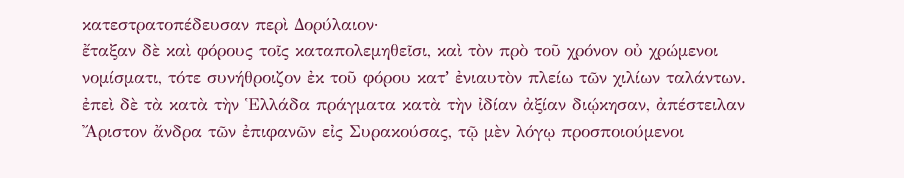κατεστρατοπέδευσαν περὶ Δορύλαιον·
ἔταξαν δὲ καὶ φόρους τοῖς καταπολεμηθεῖσι, καὶ τὸν πρὸ τοῦ χρόνον οὐ χρώμενοι νομίσματι, τότε συνήθροιζον ἐκ τοῦ φόρου κατʼ ἐνιαυτὸν πλείω τῶν χιλίων ταλάντων. ἐπεὶ δὲ τὰ κατὰ τὴν Ἑλλάδα πράγματα κατὰ τὴν ἰδίαν ἀξίαν διῴκησαν, ἀπέστειλαν Ἄριστον ἄνδρα τῶν ἐπιφανῶν εἰς Συρακούσας, τῷ μὲν λόγῳ προσποιούμενοι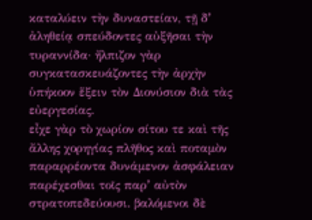καταλύειν τὴν δυναστείαν, τῇ δʼ ἀληθείᾳ σπεύδοντες αὐξῆσαι τὴν τυραννίδα· ἤλπιζον γὰρ συγκατασκευάζοντες τὴν ἀρχὴν ὑπήκοον ἕξειν τὸν Διονύσιον διὰ τὰς εὐεργεσίας.
εἶχε γὰρ τὸ χωρίον σίτου τε καὶ τῆς ἄλλης χορηγίας πλῆθος καὶ ποταμὸν παραρρέοντα δυνάμενον ἀσφάλειαν παρέχεσθαι τοῖς παρʼ αὐτὸν στρατοπεδεύουσι. βαλόμενοι δὲ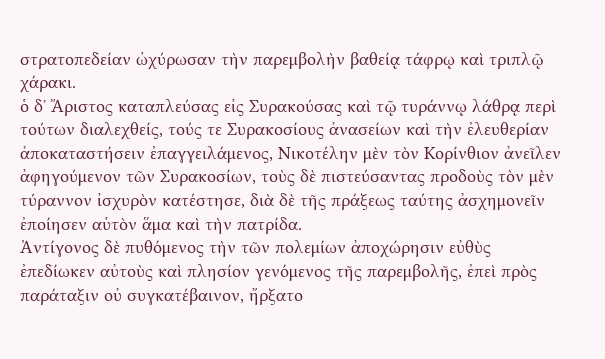στρατοπεδείαν ὠχύρωσαν τὴν παρεμβολὴν βαθείᾳ τάφρῳ καὶ τριπλῷ χάρακι.
ὁ δʼ Ἄριστος καταπλεύσας εἰς Συρακούσας καὶ τῷ τυράννῳ λάθρᾳ περὶ τούτων διαλεχθείς, τούς τε Συρακοσίους ἀνασείων καὶ τὴν ἐλευθερίαν ἀποκαταστήσειν ἐπαγγειλάμενος, Νικοτέλην μὲν τὸν Κορίνθιον ἀνεῖλεν ἀφηγούμενον τῶν Συρακοσίων, τοὺς δὲ πιστεύσαντας προδοὺς τὸν μὲν τύραννον ἰσχυρὸν κατέστησε, διὰ δὲ τῆς πράξεως ταύτης ἀσχημονεῖν ἐποίησεν αὑτὸν ἅμα καὶ τὴν πατρίδα.
Ἀντίγονος δὲ πυθόμενος τὴν τῶν πολεμίων ἀποχώρησιν εὐθὺς ἐπεδίωκεν αὐτοὺς καὶ πλησίον γενόμενος τῆς παρεμβολῆς, ἐπεὶ πρὸς παράταξιν οὐ συγκατέβαινον, ἤρξατο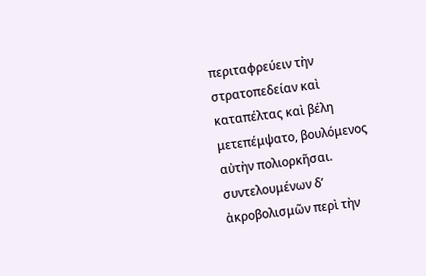περιταφρεύειν τὴν στρατοπεδείαν καὶ καταπέλτας καὶ βέλη μετεπέμψατο, βουλόμενος αὐτὴν πολιορκῆσαι. συντελουμένων δʼ ἀκροβολισμῶν περὶ τὴν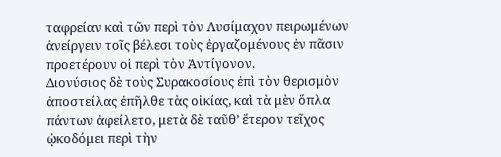ταφρείαν καὶ τῶν περὶ τὸν Λυσίμαχον πειρωμένων ἀνείργειν τοῖς βέλεσι τοὺς ἐργαζομένους ἐν πᾶσιν προετέρουν οἱ περὶ τὸν Ἀντίγονον.
Διονύσιος δὲ τοὺς Συρακοσίους ἐπὶ τὸν θερισμὸν ἀποστείλας ἐπῆλθε τὰς οἰκίας, καὶ τὰ μὲν ὅπλα πάντων ἀφείλετο, μετὰ δὲ ταῦθʼ ἕτερον τεῖχος ᾠκοδόμει περὶ τὴν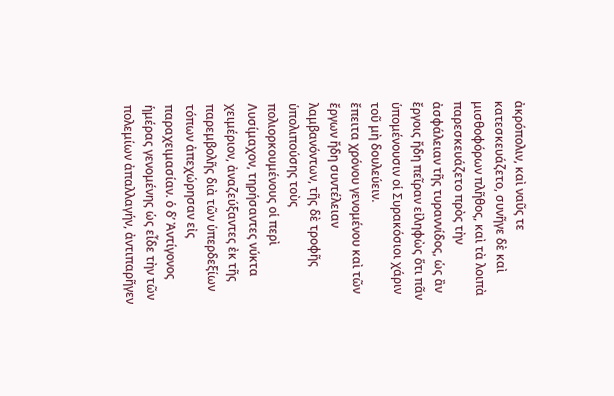ἀκρόπολιν, καὶ ναῦς τε κατεσκευάζετο, συνῆγε δὲ καὶ μισθοφόρων πλῆθος, καὶ τὰ λοιπὰ παρεσκευάζετο πρὸς τὴν ἀσφάλειαν τῆς τυραννίδος, ὡς ἂν ἔργοις ἤδη πεῖραν εἰληφὼς ὅτι πᾶν ὑπομένουσιν οἱ Συρακόσιοι χάριν τοῦ μὴ δουλεύειν.
ἔπειτα χρόνου γενομένου καὶ τῶν ἔργων ἤδη συντέλειαν λαμβανόντων, τῆς δὲ τροφῆς ὑπολιπούσης τοὺς πολιορκουμένους οἱ περὶ Λυσίμαχον, τηρήσαντες νύκτα χειμέριον, ἀναζεύξαντες ἐκ τῆς παρεμβολῆς διὰ τῶν ὑπερδεξίων τόπων ἀπεχώρησαν εἰς παραχειμασίαν. ὁ δʼ Ἀντίγονος ἡμέρας γενομένης ὡς εἶδε τὴν τῶν πολεμίων ἀπαλλαγήν, ἀντιπαρῆγεν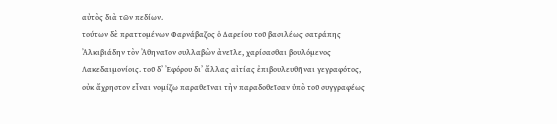αὐτὸς διὰ τῶν πεδίων.
τούτων δὲ πραττομένων Φαρνάβαζος ὁ Δαρείου τοῦ βασιλέως σατράπης Ἀλκιβιάδην τὸν Ἀθηναῖον συλλαβὼν ἀνεῖλε, χαρίσασθαι βουλόμενος Λακεδαιμονίοις. τοῦ δʼ Ἐφόρου διʼ ἄλλας αἰτίας ἐπιβουλευθῆναι γεγραφότος, οὐκ ἄχρηστον εἶναι νομίζω παραθεῖναι τὴν παραδοθεῖσαν ὑπὸ τοῦ συγγραφέως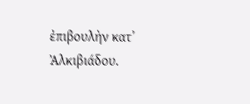ἐπιβουλὴν κατʼ Ἀλκιβιάδου.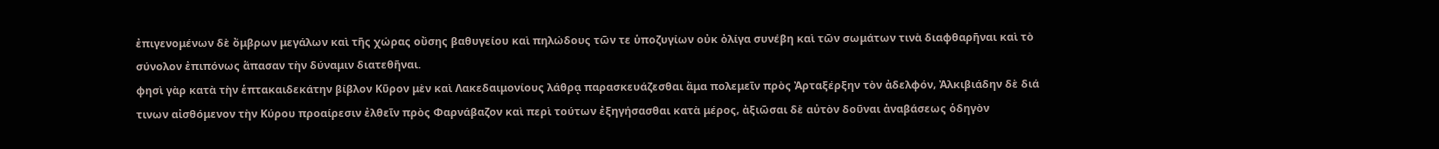ἐπιγενομένων δὲ ὄμβρων μεγάλων καὶ τῆς χώρας οὔσης βαθυγείου καὶ πηλώδους τῶν τε ὑποζυγίων οὐκ ὀλίγα συνέβη καὶ τῶν σωμάτων τινὰ διαφθαρῆναι καὶ τὸ σύνολον ἐπιπόνως ἅπασαν τὴν δύναμιν διατεθῆναι.
φησὶ γὰρ κατὰ τὴν ἑπτακαιδεκάτην βίβλον Κῦρον μὲν καὶ Λακεδαιμονίους λάθρᾳ παρασκευάζεσθαι ἅμα πολεμεῖν πρὸς Ἀρταξέρξην τὸν ἀδελφόν, Ἀλκιβιάδην δὲ διά τινων αἰσθόμενον τὴν Κύρου προαίρεσιν ἐλθεῖν πρὸς Φαρνάβαζον καὶ περὶ τούτων ἐξηγήσασθαι κατὰ μέρος, ἀξιῶσαι δὲ αὐτὸν δοῦναι ἀναβάσεως ὁδηγὸν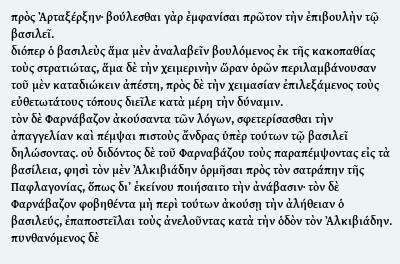πρὸς Ἀρταξέρξην· βούλεσθαι γὰρ ἐμφανίσαι πρῶτον τὴν ἐπιβουλὴν τῷ βασιλεῖ.
διόπερ ὁ βασιλεὺς ἅμα μὲν ἀναλαβεῖν βουλόμενος ἐκ τῆς κακοπαθίας τοὺς στρατιώτας, ἅμα δὲ τὴν χειμερινὴν ὥραν ὁρῶν περιλαμβάνουσαν τοῦ μὲν καταδιώκειν ἀπέστη, πρὸς δὲ τὴν χειμασίαν ἐπιλεξάμενος τοὺς εὐθετωτάτους τόπους διεῖλε κατὰ μέρη τὴν δύναμιν.
τὸν δὲ Φαρνάβαζον ἀκούσαντα τῶν λόγων, σφετερίσασθαι τὴν ἀπαγγελίαν καὶ πέμψαι πιστοὺς ἄνδρας ὑπὲρ τούτων τῷ βασιλεῖ δηλώσοντας. οὐ διδόντος δὲ τοῦ Φαρναβάζου τοὺς παραπέμψοντας εἰς τὰ βασίλεια, φησὶ τὸν μὲν Ἀλκιβιάδην ὁρμῆσαι πρὸς τὸν σατράπην τῆς Παφλαγονίας, ὅπως διʼ ἐκείνου ποιήσαιτο τὴν ἀνάβασιν· τὸν δὲ Φαρνάβαζον φοβηθέντα μὴ περὶ τούτων ἀκούσῃ τὴν ἀλήθειαν ὁ βασιλεύς, ἐπαποστεῖλαι τοὺς ἀνελοῦντας κατὰ τὴν ὁδὸν τὸν Ἀλκιβιάδην.
πυνθανόμενος δὲ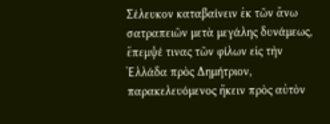Σέλευκον καταβαίνειν ἐκ τῶν ἄνω σατραπειῶν μετὰ μεγάλης δυνάμεως, ἔπεμψέ τινας τῶν φίλων εἰς τὴν Ἑλλάδα πρὸς Δημήτριον, παρακελευόμενος ἥκειν πρὸς αὐτὸν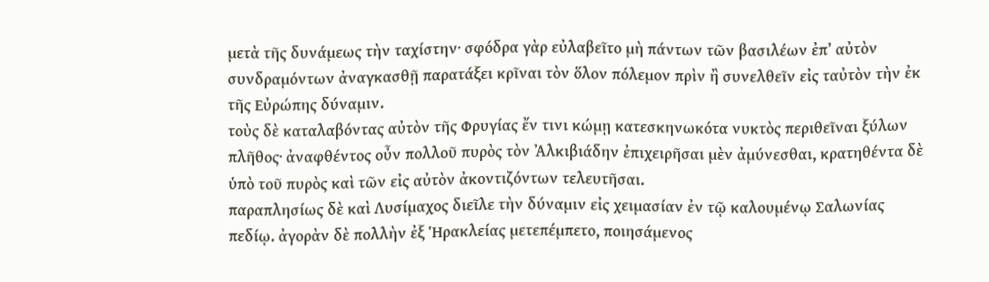μετὰ τῆς δυνάμεως τὴν ταχίστην· σφόδρα γὰρ εὐλαβεῖτο μὴ πάντων τῶν βασιλέων ἐπʼ αὐτὸν συνδραμόντων ἀναγκασθῇ παρατάξει κρῖναι τὸν ὅλον πόλεμον πρὶν ἢ συνελθεῖν εἰς ταὐτὸν τὴν ἐκ τῆς Εὐρώπης δύναμιν.
τοὺς δὲ καταλαβόντας αὐτὸν τῆς Φρυγίας ἔν τινι κώμῃ κατεσκηνωκότα νυκτὸς περιθεῖναι ξύλων πλῆθος· ἀναφθέντος οὖν πολλοῦ πυρὸς τὸν Ἀλκιβιάδην ἐπιχειρῆσαι μὲν ἀμύνεσθαι, κρατηθέντα δὲ ὑπὸ τοῦ πυρὸς καὶ τῶν εἰς αὐτὸν ἀκοντιζόντων τελευτῆσαι.
παραπλησίως δὲ καὶ Λυσίμαχος διεῖλε τὴν δύναμιν εἰς χειμασίαν ἐν τῷ καλουμένῳ Σαλωνίας πεδίῳ. ἀγορὰν δὲ πολλὴν ἐξ Ἡρακλείας μετεπέμπετο, ποιησάμενος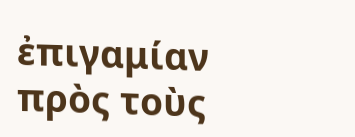ἐπιγαμίαν πρὸς τοὺς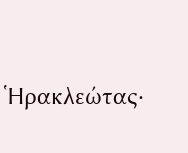Ἡρακλεώτας·